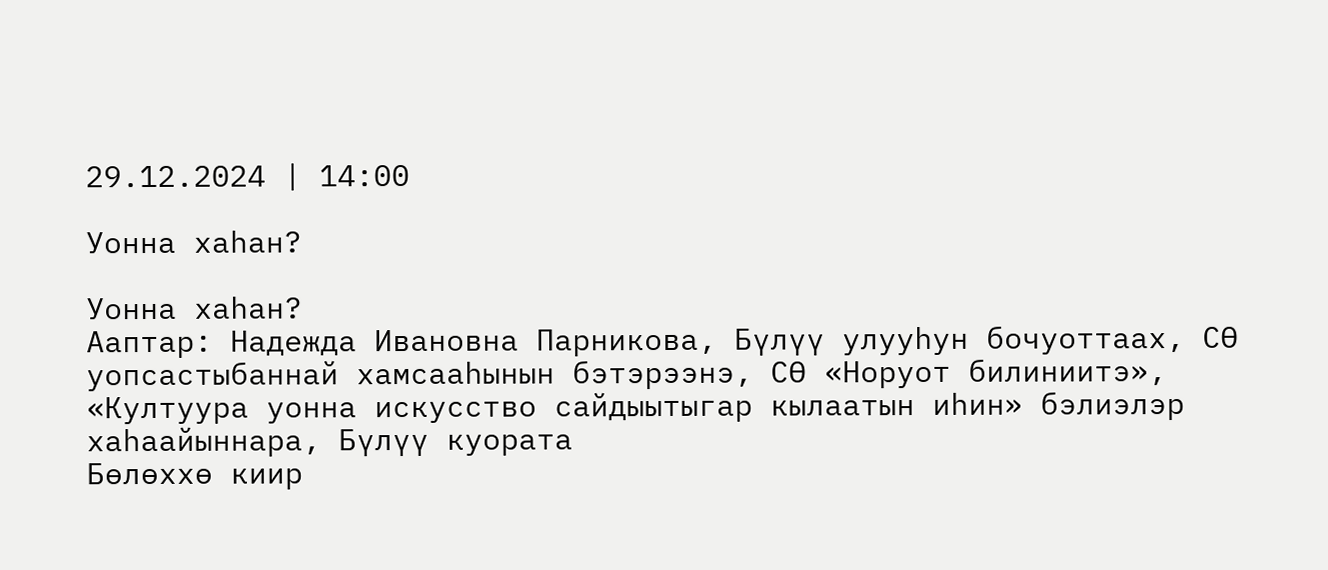29.12.2024 | 14:00

Уонна хаһан?

Уонна хаһан?
Ааптар: Надежда Ивановна Парникова, Бүлүү улууһун бочуоттаах, СӨ уопсастыбаннай хамсааһынын бэтэрээнэ, СӨ «Норуот билиниитэ», «Култуура уонна искусство сайдыытыгар кылаатын иһин» бэлиэлэр хаһаайыннара, Бүлүү куората
Бөлөххө киир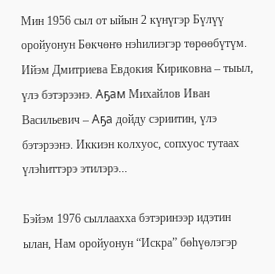Мин 1956 сыл от ыйын 2 күнүгэр Бүлүү оройуонун Бөкчөҥө нэһилиэгэр төрөөбүтүм. Ийэм Дмитриева Евдокия Кириковна – тыыл, үлэ бэтэрээнэ. Аҕам Михайлов Иван Васильевич – Аҕа дойду сэриитин, үлэ бэтэрээнэ. Иккиэн колхуос, сопхуос тутаах үлэһиттэрэ этилэрэ...

Бэйэм 1976 сыллаахха бэтэринээр идэтин ылан, Нам оройуонун “Искра” бөһүөлэгэр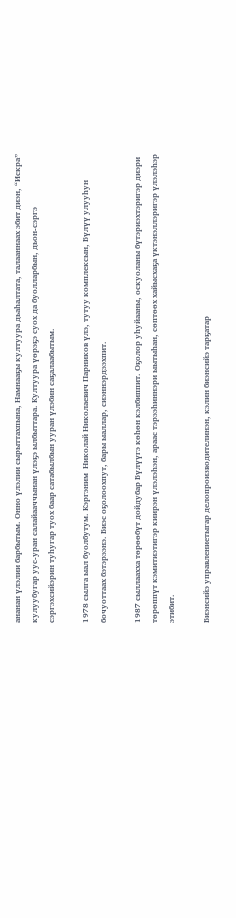ананан үлэлии барбытым. Онно үлэлии сырыттахпына, Намнааҕы култуура дьаһалтата, талааннаах эбит диэн, “Искра” кулуубугар уус-уран салайааччынан үлэҕэ ылбыттара. Култуура үөрэҕэ суох да буолларбын, дьон-сэргэ сэргэхсийэрин туһугар туох баар сатабылбын ууран үлэбин саҕалаабытым.

1978 сылга ыал буолбутум. Кэргэним  Николай Николаевич Парников үлэ, тутуу комплексын, Бүлүү улууһун бочуоттаах бэтэрээнэ. Биэс оҕолоохпут, бары ыаллар, сиэннэрдээхпит.

1987 сыллаахха төрөөбүт дойдубар Бүлүүгэ көһөн кэлбиппит. Оҕолор уһуйааны, оскуоланы бүтэриэхтэригэр диэри төрөппүт кэмитиэтигэр киирэн үлэлэһэн, араас тэрээһиннэри ыытыһан, сөптөөх хайысхаҕа үктэнэллэригэр үлэлэһэр этибит.

Биэнсийэ управлениетыгар делопроизводителинэн, кэлин биэнсийэ тарҕатар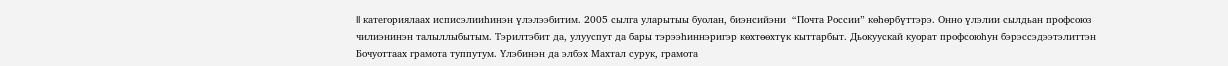II категориялаах исписэлииһинэн үлэлээбитим. 2005 сылга уларытыы буолан, биэнсийэни  “Почта России” көһөрбүттэрэ. Онно үлэлии сылдьан профсоюз чилиэнинэн талыллыбытым. Тэрилтэбит да, улууспут да бары тэрээһиннэригэр көхтөөхтүк кыттарбыт. Дьокуускай куорат профсоюһун бэрэссэдээтэлиттэн Бочуоттаах грамота туппутум. Үлэбинэн да элбэх Махтал сурук, грамота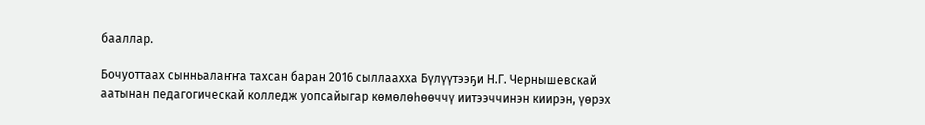бааллар.

Бочуоттаах сынньалаҥҥа тахсан баран 2016 сыллаахха Бүлүүтээҕи Н.Г. Чернышевскай аатынан педагогическай колледж уопсайыгар көмөлөһөөччү иитээччинэн киирэн, үөрэх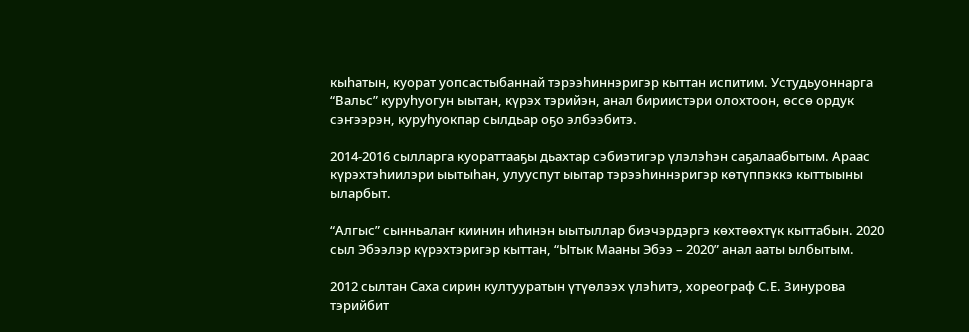кыһатын, куорат уопсастыбаннай тэрээһиннэригэр кыттан испитим. Устудьуоннарга “Вальс” куруһуогун ыытан, күрэх тэрийэн, анал бириистэри олохтоон, өссө ордук сэҥээрэн, куруһуокпар сылдьар оҕо элбээбитэ.

2014-2016 сылларга куораттааҕы дьахтар сэбиэтигэр үлэлэһэн саҕалаабытым. Араас күрэхтэһиилэри ыытыһан, улууспут ыытар тэрээһиннэригэр көтүппэккэ кыттыыны ыларбыт.

“Алгыс” сынньалаҥ киинин иһинэн ыытыллар биэчэрдэргэ көхтөөхтүк кыттабын. 2020 сыл Эбээлэр күрэхтэригэр кыттан, “Ытык Мааны Эбээ – 2020” анал ааты ылбытым.

2012 сылтан Саха сирин култууратын үтүөлээх үлэһитэ, хореограф С.Е. Зинурова тэрийбит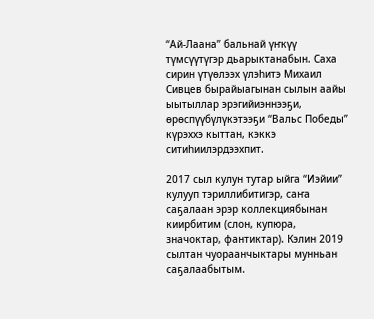“Ай-Лаана” бальнай үҥкүү түмсүүтүгэр дьарыктанабын. Саха сирин үтүөлээх үлэһитэ Михаил Сивцев бырайыагынан сылын аайы ыытыллар эрэгийиэннээҕи, өрөспүүбүлүкэтээҕи “Вальс Победы” күрэххэ кыттан, кэккэ ситиһиилэрдээхпит.

2017 сыл кулун тутар ыйга “Иэйии” кулууп тэриллибитигэр, саҥа саҕалаан эрэр коллекциябынан киирбитим (слон, купюра, значоктар, фантиктар). Кэлин 2019 сылтан чуораанчыктары мунньан саҕалаабытым.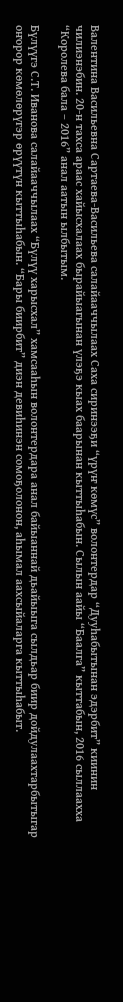Валентина Васильевна Сартаева-Васильева салайааччылаах Саха сиринээҕи “үрүҥ көмүс” волонтердар “Дууһабытынан эдэрбит” киинин чилиэнэбин. 20-н тахса араас хайысхалаах бырайыагынан үлэҕэ кыах баарынан кыттыһабын. Сылын аайы “Баалга” кыттабын, 2016 сыллаахха “Королева бала – 2016” анал аатын ылбытым.

Бүлүүгэ С.Т. Иванова салайааччылаах “Бүлүү харысхал” хамсааһын волонтердара анал байыаннай дьайыыга сылдьар биир дойдулаахтарбытыгар оҥорор көмөлөрүгэр өрүүтүн кыттыһабын. “Бары биирбит” диэн девиһинэн сомоҕолонон, аһымал аахсыйаларга кыттыһабыт.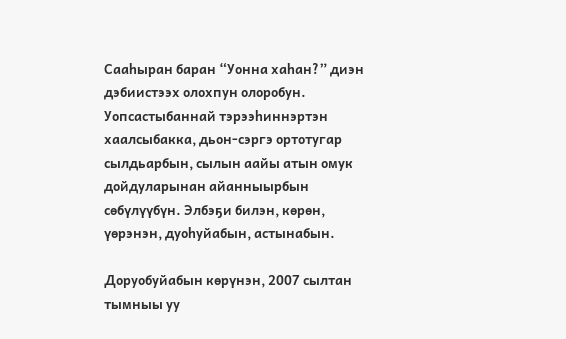Сааһыран баран “Уонна хаһан?” диэн дэбиистээх олохпун олоробун. Уопсастыбаннай тэрээһиннэртэн хаалсыбакка, дьон-сэргэ ортотугар сылдьарбын, сылын аайы атын омук дойдуларынан айанныырбын сөбүлүүбүн. Элбэҕи билэн, көрөн, үөрэнэн, дуоһуйабын, астынабын.

Доруобуйабын көрүнэн, 2007 сылтан тымныы уу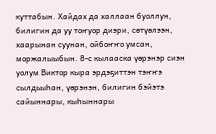куттабын. Хайдах да халлаан буоллун, билигин да уу тоҥуор диэри, сөтүөлээн, хаарынан суунан, ойбоҥҥо умсан, моржалыыбын. 8-с кылааска үөрэнэр сиэн уолум Виктор кыра эрдэҕиттэн тэҥҥэ сылдьыһан, үөрэнэн, билигин бэйэтэ сайыннары, кыһыннары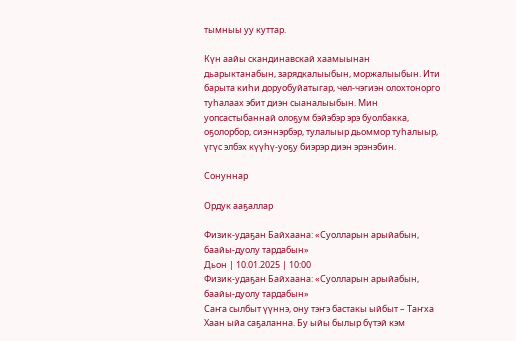тымныы уу куттар.

Күн аайы скандинавскай хаамыынан дьарыктанабын, зарядкалыыбын, моржалыыбын. Ити барыта киһи доруобуйатыгар, чөл-чэгиэн олохтонорго туһалаах эбит диэн сыаналыыбын. Мин уопсастыбаннай олоҕум бэйэбэр эрэ буолбакка, оҕолорбор, сиэннэрбэр, тулалыыр дьоммор туһалыыр, үгүс элбэх күүһү-уоҕу биэрэр диэн эрэнэбин.

Сонуннар

Ордук ааҕаллар

Физик-удаҕан Байхаана: «Суолларын арыйабын, баайы-дуолу тардабын»
Дьон | 10.01.2025 | 10:00
Физик-удаҕан Байхаана: «Суолларын арыйабын, баайы-дуолу тардабын»
Саҥа сылбыт үүннэ, ону тэҥэ бастакы ыйбыт – Таҥха Хаан ыйа саҕаланна. Бу ыйы былыр бүтэй кэм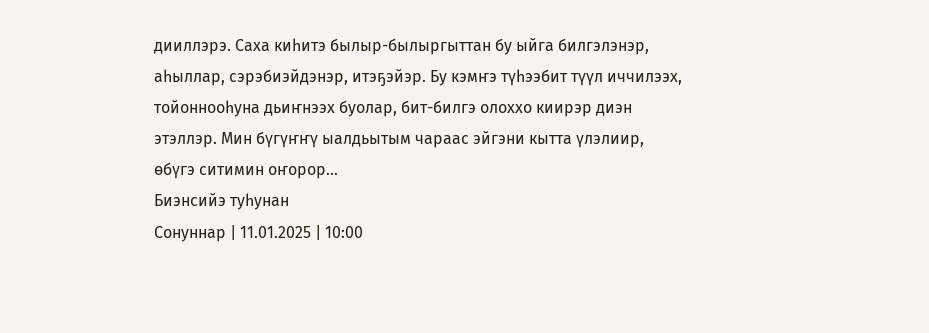дииллэрэ. Саха киһитэ былыр-былыргыттан бу ыйга билгэлэнэр, аһыллар, сэрэбиэйдэнэр, итэҕэйэр. Бу кэмҥэ түһээбит түүл иччилээх, тойоннооһуна дьиҥнээх буолар, бит-билгэ олоххо киирэр диэн этэллэр. Мин бүгүҥҥү ыалдьытым чараас эйгэни кытта үлэлиир, өбүгэ ситимин оҥорор...
Биэнсийэ туһунан
Сонуннар | 11.01.2025 | 10:00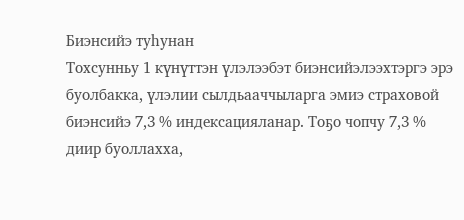Биэнсийэ туһунан
Тохсунньу 1 күнүттэн үлэлээбэт биэнсийэлээхтэргэ эрэ буолбакка, үлэлии сылдьааччыларга эмиэ страховой биэнсийэ 7,3 % индексацияланар. Тоҕо чопчу 7,3 % диир буоллахха,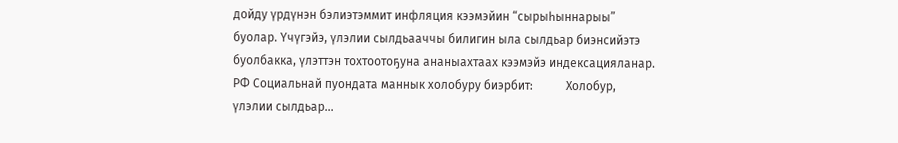дойду үрдүнэн бэлиэтэммит инфляция кээмэйин “сырыһыннарыы” буолар. Үчүгэйэ, үлэлии сылдьааччы билигин ыла сылдьар биэнсийэтэ буолбакка, үлэттэн тохтоотоҕуна ананыахтаах кээмэйэ индексацияланар. РФ Социальнай пуондата маннык холобуру биэрбит:           Холобур, үлэлии сылдьар...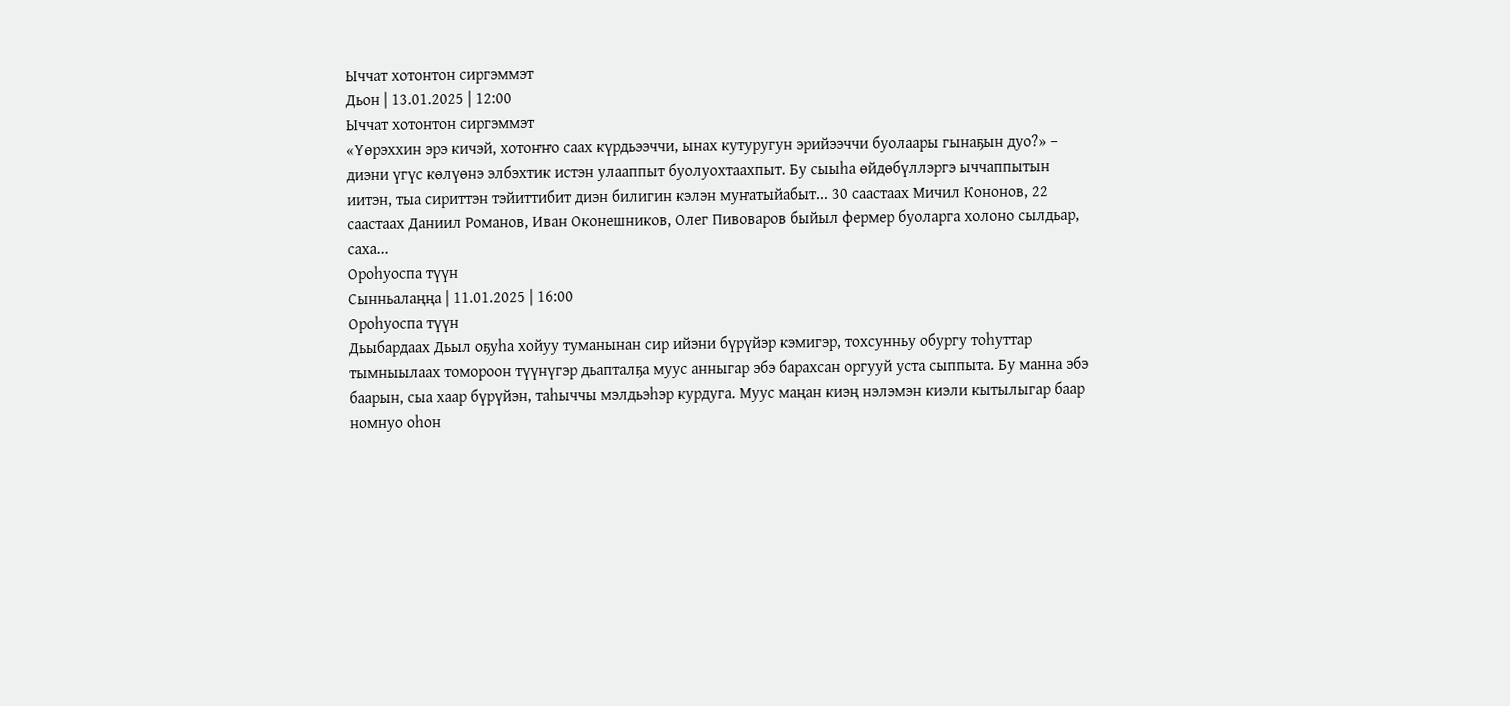Ыччат хотонтон сиргэммэт
Дьон | 13.01.2025 | 12:00
Ыччат хотонтон сиргэммэт
«Үөрэххин эрэ кичэй, хотоҥҥо саах күрдьээччи, ынах кутуругун эрийээччи буолаары гынаҕын дуо?» – диэни үгүс көлүөнэ элбэхтик истэн улааппыт буолуохтаахпыт. Бу сыыһа өйдөбүллэргэ ыччаппытын иитэн, тыа сириттэн тэйиттибит диэн билигин кэлэн муҥатыйабыт... 30 саастаах Мичил Кононов, 22 саастаах Даниил Романов, Иван Оконешников, Олег Пивоваров быйыл фермер буоларга холоно сылдьар, саха...
Ороһуоспа түүн
Сынньалаңңа | 11.01.2025 | 16:00
Ороһуоспа түүн
Дьыбардаах Дьыл оҕуһа хойуу туманынан сир ийэни бүрүйэр кэмигэр, тохсунньу обургу тоһуттар тымныылаах томороон түүнүгэр дьапталҕа муус анныгар эбэ барахсан оргууй уста сыппыта. Бу манна эбэ баарын, сыа хаар бүрүйэн, таһыччы мэлдьэһэр курдуга. Муус маңан киэң нэлэмэн киэли кытылыгар баар номнуо оһон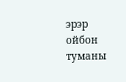эрэр ойбон туманы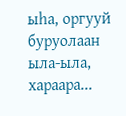ыһа, оргууй буруолаан ыла-ыла, хараара...